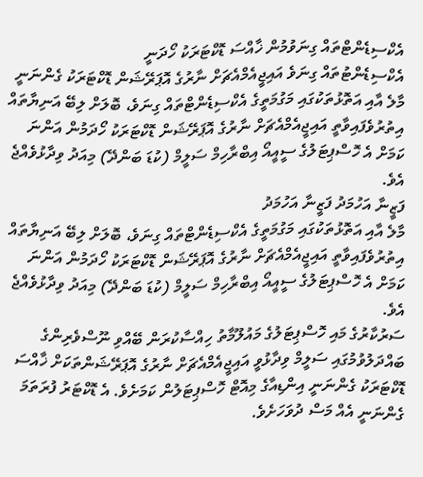އެކްސިޑެންޓްތައް ގިނަވުމުން ޚާއްސަ ޑޮކްޓަރަކު ހޯދަނީ
އެކްސިޑެންޓުތައް ގިނަވެ އައިޖީއެމްއެޗަށް ނާރުގެ އޮޕަރޭޝަން ޑޮކްޓަރަކު ގެންނަނީ
މާލެ އާއި އަތޮޅުތަކުގައި މަގުމަތީގެ އެކްސިޑެންޓްތައް ގިނަވެ، ބޮލަށް ލިބޭ އަނިޔާތައް އިތުރުވެފައިވާތީ އައިޖީއެމްއެޗަށް ނާރުގެ އޮޕަރޭޝަން ޑޮކްޓަރަކު ހޯދަމުން އަންނަ ކަމަށް އެ ހޮސްޕިޓަލުގެ ސީއީއޯ އިބްރާހިމް ސަލީމް (ކުޑަ ބަންދޭ) މިއަދު ވިދާޅުވެއްޖެ އެވެ.
ފަޒީނާ އަހުމަދު ފަޒީނާ އަހުމަދު
މާލެ އާއި އަތޮޅުތަކުގައި މަގުމަތީގެ އެކްސިޑެންޓްތައް ގިނަވެ، ބޮލަށް ލިބޭ އަނިޔާތައް އިތުރުވެފައިވާތީ އައިޖީއެމްއެޗަށް ނާރުގެ އޮޕަރޭޝަން ޑޮކްޓަރަކު ހޯދަމުން އަންނަ ކަމަށް އެ ހޮސްޕިޓަލުގެ ސީއީއޯ އިބްރާހިމް ސަލީމް (ކުޑަ ބަންދޭ) މިއަދު ވިދާޅުވެއްޖެ އެވެ.
ސަރުކާރުގެ މައި ހޮސްޕިޓަލުގެ މައުލޫމާތު ހިއްސާކުރަން ބޭއްވި ނޫސްވެރިންގެ ބައްދަލުވުމުގައި ސަލީމް ވިދާޅުވީ އައިޖީއެމްއެޗަށް ނާރުގެ އޮޕަރޭޝަންތަކަށް ޚާއްސަ ޑޮކްޓަރަކު ގެންނަނީ އިންޑިއާގެ މިއޮޓް ހޮސްޕިޓަލުން ކަމަށެވެ. އެ ޑޮކްޓަރު ފުރަތަމަ ގެންނަނީ އެއް މަސް ދުވަހަށެވެ.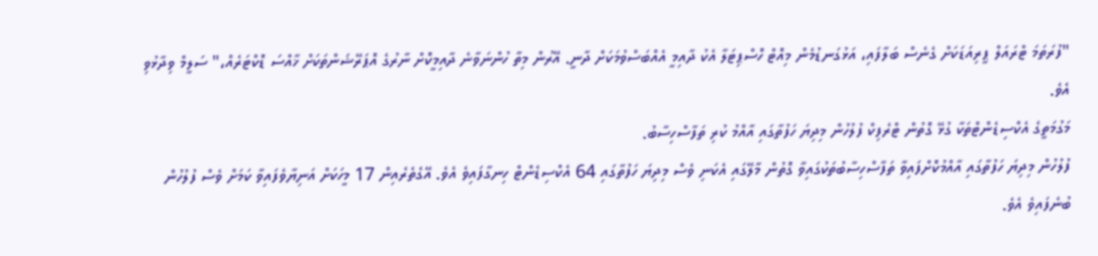"ފުރަތަމަ ޓްރައަލް ޕީރިއަޑަކަށް ގެނެސް ބަލާފައި، އަޅުގަނޑުމެން މިއޮޓް ހޮސްޕިޓަލާ އެކު ދާއިމީ އެއްބަސްވުމަކަށް ދާނީ. އޭރުން މިތާ ހުންނަވާނެ ދާއިމީކޮށް ނާރުގެ އޮޕަރޭޝަންތަކަށް ޚާއްސަ ޑޮކްޓަރެއް،" ސަލީމް ވިދާޅުވި އެވެ.
މަގުމަތީގެ އެކްސިޑެންޓްތަކާ ގުޅޭ ގޮތުން ޓްރެފިކް ފުލުހުން މިދިޔަ ހަފުތާގައި އާއްމު ކުރި ތަފާސްހިސާބު.
ފުލުހުން މިދިޔަ ހަފުތާގައި އާއްމުކޮށްފައިވާ ތަފާސްހިސާބުތަކުގައިވާ ގޮތުން މާލޭގައި އެކަނި ވެސް މިދިޔަ ހަފުތާގައި 64 އެކްސިޑެންޓް ހިނގާފައިވެ އެވެ. އޭގެތެރެއިން 17 މީހަކަށް އަނިޔާވެފައިވާ ކަމަށް ވެސް ފުލުހުން ބުނެފައިވެ އެވެ.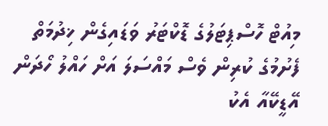މިއުޓް ހޮސްޕިޓަލުގެ ޑޮކްޓަރު ވަޑައިގެން ޚިދުމަތް ފެށުމުގެ ކުރިން ވެސް މައްސަލަ އަށް ހައްލު ހޯދަން އޭޑީކޭއާ އެކު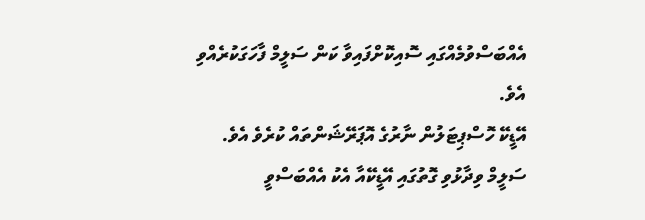އެއްބަސްވުމެއްގައި ސޮއިކޮށްފައިވާ ކަން ސަލީމް ފާހަގަކުރެއްވި އެވެ.
އޭޑީކޭ ހޮސްޕިޓަލުން ނާރުގެ އޮޕަރޭޝަންތައް ކުރެވެ އެވެ.
ސަލީމް ވިދާޅުވި ގޮތުގައި އޭޑީކޭއާ އެކު އެއްބަސްވީ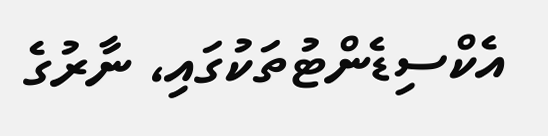އެކްސިޑެންޓުތަކުގައި، ނާރުގެ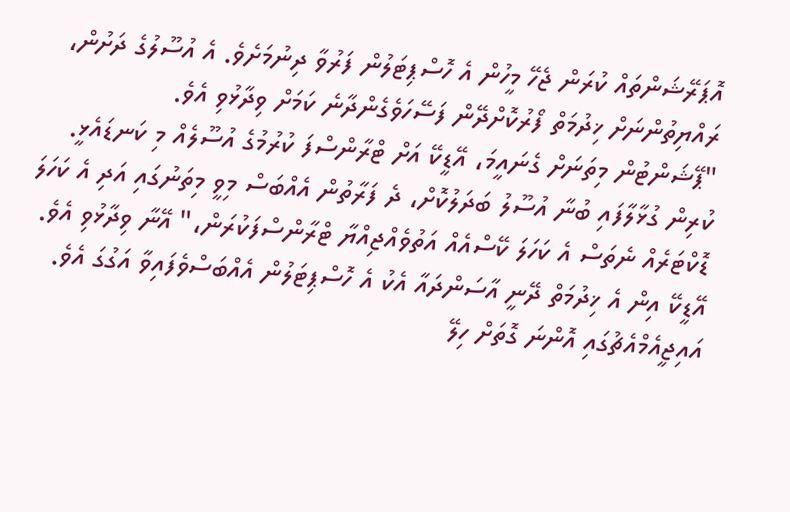އޮޕަރޭޝަންތައް ކުރަން ޖެހޭ މީހުން އެ ހޮސްޕިޓަލުން ފަރުވާ ދިނުމަށެވެ. އެ އުސޫލުގެ ދަށުން، ރައްޔިތުންނަށް ޚިދުމަތް ފޯރުކޮށްދޭން ފަސޭހަވެގެންދާނެ ކަމަށް ވިދާޅުވި އެވެ.
"ޕޭޝަންޓުން މިތަނަށް ގެނައީމަ، އޭޑީކޭ އަށް ޓްރާންސްފަ ކުރުމުގެ އުސޫލެއް މި ކަނޑައެޅީ. ކުރިން ގުޅާލާފައި ބުނާ އުސޫލު ބަދަލުކޮށް، ދެ ފަރާތުން އެއްބަސް މިވީ މިތަނުގައި އަދި އެ ކަހަލަ ޑޮކްޓަރެއް ނެތަސް އެ ކަހަލަ ކޭސްއެއް އަތުވެއްޖިއްޔާ ޓްރާންސްފަކުރަން،" އޭނާ ވިދާޅުވި އެވެ.
އޭޑީކޭ އިން އެ ޚިދުމަތް ދޭނީ އާސަންދައާ އެކު އެ ހޮސްޕިޓަލުން އެއްބަސްވެފައިވާ އަގުގަ އެވެ. އައިޖީއެމްއެޗުގައި އޮންނަ ގޮތަށް ހިލޭ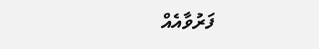ފަރުވާއެއް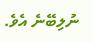ނުލިބޭނެ އެވެ.